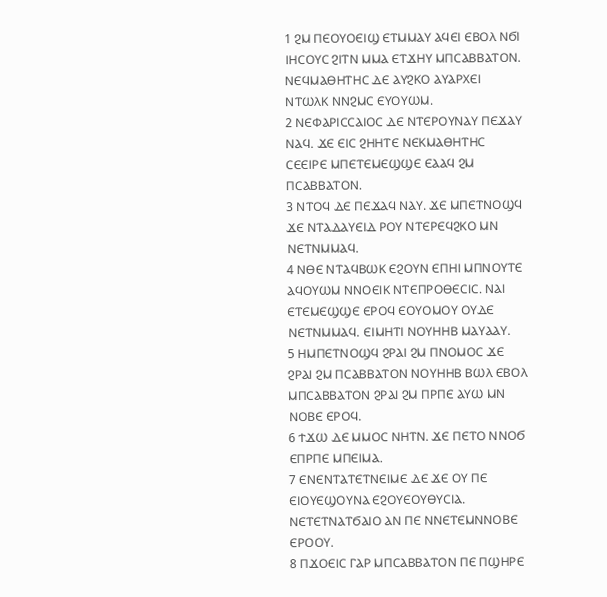1 ϨⲘ ⲠⲈⲞⲨⲞⲈⲒϢ ⲈⲦⲘⲘⲀⲨ ⲀϤⲈⲒ ⲈⲂⲞⲖ ⲚϬⲒ ⲒⲎⲤⲞⲨⲤ ϨⲒⲦⲚ ⲘⲘⲀ ⲈⲦϪⲎⲨ ⲘⲠⲤⲀⲂⲂⲀⲦⲞⲚ. ⲚⲈϤⲘⲀⲐⲎⲦⲎⲤ ⲆⲈ ⲀⲨϨⲔⲞ ⲀⲨⲀⲢⲬⲈⲒ ⲚⲦⲰⲖⲔ ⲚⲚϨⲘⲤ ⲈⲨⲞⲨⲰⲘ.
2 ⲚⲈⲪⲀⲢⲒⲤⲤⲀⲒⲞⲤ ⲆⲈ ⲚⲦⲈⲢⲞⲨⲚⲀⲨ ⲠⲈϪⲀⲨ ⲚⲀϤ. ϪⲈ ⲈⲒⲤ ϨⲎⲎⲦⲈ ⲚⲈⲔⲘⲀⲐⲎⲦⲎⲤ ⲤⲈⲈⲒⲢⲈ ⲘⲠⲈⲦⲈⲘⲈϢϢⲈ ⲈⲀⲀϤ ϨⲘ ⲠⲤⲀⲂⲂⲀⲦⲞⲚ.
3 ⲚⲦⲞϤ ⲆⲈ ⲠⲈϪⲀϤ ⲚⲀⲨ. ϪⲈ ⲘⲠⲈⲦⲚⲞϢϤ ϪⲈ ⲚⲦⲀⲆⲀⲨⲈⲒⲆ ⲢⲞⲨ ⲚⲦⲈⲢⲈϤϨⲔⲞ ⲘⲚ ⲚⲈⲦⲚⲘⲘⲀϤ.
4 ⲚⲐⲈ ⲚⲦⲀϤⲂⲰⲔ ⲈϨⲞⲨⲚ ⲈⲠⲎⲒ ⲘⲠⲚⲞⲨⲦⲈ ⲀϤⲞⲨⲰⲘ ⲚⲚⲞⲈⲒⲔ ⲚⲦⲈⲠⲢⲞⲐⲈⲤⲒⲤ. ⲚⲀⲒ ⲈⲦⲈⲘⲈϢϢⲈ ⲈⲢⲞϤ ⲈⲞⲨⲞⲘⲞⲨ ⲞⲨⲆⲈ ⲚⲈⲦⲚⲘⲘⲀϤ. ⲈⲒⲘⲎⲦⲒ ⲚⲞⲨⲎⲎⲂ ⲘⲀⲨⲀⲀⲨ.
5 ⲎⲘⲠⲈⲦⲚⲞϢϤ ϨⲢⲀⲒ ϨⲘ ⲠⲚⲞⲘⲞⲤ ϪⲈ ϨⲢⲀⲒ ϨⲘ ⲠⲤⲀⲂⲂⲀⲦⲞⲚ ⲚⲞⲨⲎⲎⲂ ⲂⲰⲖ ⲈⲂⲞⲖ ⲘⲠⲤⲀⲂⲂⲀⲦⲞⲚ ϨⲢⲀⲒ ϨⲘ ⲠⲢⲠⲈ ⲀⲨⲰ ⲘⲚ ⲚⲞⲂⲈ ⲈⲢⲞϤ.
6 ϮϪⲰ ⲆⲈ ⲘⲘⲞⲤ ⲚⲎⲦⲚ. ϪⲈ ⲠⲈⲦⲞ ⲚⲚⲞϬ ⲈⲠⲢⲠⲈ ⲘⲠⲈⲒⲘⲀ.
7 ⲈⲚⲈⲚⲦⲀⲦⲈⲦⲚⲈⲒⲘⲈ ⲆⲈ ϪⲈ ⲞⲨ ⲠⲈ ⲈⲒⲞⲨⲈϢⲞⲨⲚⲀ ⲈϨⲞⲨⲈⲞⲨⲐⲨⲤⲒⲀ. ⲚⲈⲦⲈⲦⲚⲀⲦϬⲀⲒⲞ ⲀⲚ ⲠⲈ ⲚⲚⲈⲦⲈⲘⲚⲚⲞⲂⲈ ⲈⲢⲞⲞⲨ.
8 ⲠϪⲞⲈⲒⲤ ⲄⲀⲢ ⲘⲠⲤⲀⲂⲂⲀⲦⲞⲚ ⲠⲈ ⲠϢⲎⲢⲈ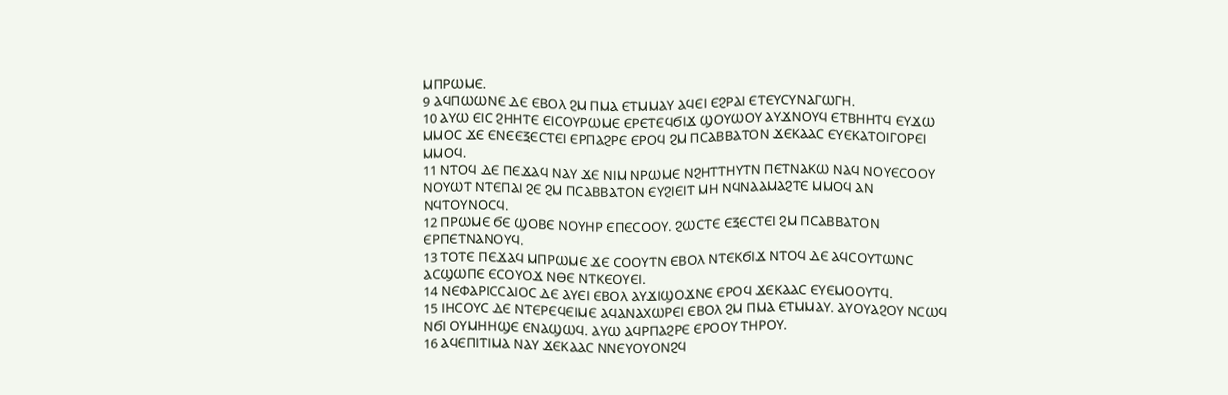ⲘⲠⲢⲰⲘⲈ.
9 ⲀϤⲠⲰⲰⲚⲈ ⲆⲈ ⲈⲂⲞⲖ ϨⲘ ⲠⲘⲀ ⲈⲦⲘⲘⲀⲨ ⲀϤⲈⲒ ⲈϨⲢⲀⲒ ⲈⲦⲈⲨⲤⲨⲚⲀⲄⲰⲄⲎ.
10 ⲀⲨⲰ ⲈⲒⲤ ϨⲎⲎⲦⲈ ⲈⲒⲤⲞⲨⲢⲰⲘⲈ ⲈⲢⲈⲦⲈϤϬⲒϪ ϢⲞⲨⲰⲞⲨ ⲀⲨϪⲚⲞⲨϤ ⲈⲦⲂⲎⲎⲦϤ ⲈⲨϪⲰ ⲘⲘⲞⲤ ϪⲈ ⲈⲚⲈⲈⲜⲈⲤⲦⲈⲒ ⲈⲢⲠⲀϨⲢⲈ ⲈⲢⲞϤ ϨⲘ ⲠⲤⲀⲂⲂⲀⲦⲞⲚ ϪⲈⲔⲀⲀⲤ ⲈⲨⲈⲔⲀⲦⲞⲒⲄⲞⲢⲈⲒ ⲘⲘⲞϤ.
11 ⲚⲦⲞϤ ⲆⲈ ⲠⲈϪⲀϤ ⲚⲀⲨ ϪⲈ ⲚⲒⲘ ⲚⲢⲰⲘⲈ ⲚϨⲎⲦⲦⲎⲨⲦⲚ ⲠⲈⲦⲚⲀⲔⲰ ⲚⲀϤ ⲚⲞⲨⲈⲤⲞⲞⲨ ⲚⲞⲨⲰⲦ ⲚⲦⲈⲠⲀⲒ ϨⲈ ϨⲘ ⲠⲤⲀⲂⲂⲀⲦⲞⲚ ⲈⲨϨⲒⲈⲒⲦ ⲘⲎ ⲚϤⲚⲀⲀⲘⲀϨⲦⲈ ⲘⲘⲞϤ ⲀⲚ ⲚϤⲦⲞⲨⲚⲞⲤϤ.
12 ⲠⲢⲰⲘⲈ ϬⲈ ϢⲞⲂⲈ ⲚⲞⲨⲎⲢ ⲈⲠⲈⲤⲞⲞⲨ. ϨⲰⲤⲦⲈ ⲈⲜⲈⲤⲦⲈⲒ ϨⲘ ⲠⲤⲀⲂⲂⲀⲦⲞⲚ ⲈⲢⲠⲈⲦⲚⲀⲚⲞⲨϤ.
13 ⲦⲞⲦⲈ ⲠⲈϪⲀϤ ⲘⲠⲢⲰⲘⲈ ϪⲈ ⲤⲞⲞⲨⲦⲚ ⲈⲂⲞⲖ ⲚⲦⲈⲔϬⲒϪ ⲚⲦⲞϤ ⲆⲈ ⲀϤⲤⲞⲨⲦⲰⲚⲤ ⲀⲤϢⲰⲠⲈ ⲈⲤⲞⲨⲞϪ ⲚⲐⲈ ⲚⲦⲔⲈⲞⲨⲈⲒ.
14 ⲚⲈⲪⲀⲢⲒⲤⲤⲀⲒⲞⲤ ⲆⲈ ⲀⲨⲈⲒ ⲈⲂⲞⲖ ⲀⲨϪⲒϢⲞϪⲚⲈ ⲈⲢⲞϤ ϪⲈⲔⲀⲀⲤ ⲈⲨⲈⲘⲞⲞⲨⲦϤ.
15 ⲒⲎⲤⲞⲨⲤ ⲆⲈ ⲚⲦⲈⲢⲈϤⲈⲒⲘⲈ ⲀϤⲀⲚⲀⲬⲰⲢⲈⲒ ⲈⲂⲞⲖ ϨⲘ ⲠⲘⲀ ⲈⲦⲘⲘⲀⲨ. ⲀⲨⲞⲨⲀϨⲞⲨ ⲚⲤⲰϤ ⲚϬⲒ ⲞⲨⲘⲎⲎϢⲈ ⲈⲚⲀϢⲰϤ. ⲀⲨⲰ ⲀϤⲢⲠⲀϨⲢⲈ ⲈⲢⲞⲞⲨ ⲦⲎⲢⲞⲨ.
16 ⲀϤⲈⲠⲒⲦⲒⲘⲀ ⲚⲀⲨ ϪⲈⲔⲀⲀⲤ ⲚⲚⲈⲨⲞⲨⲞⲚϨϤ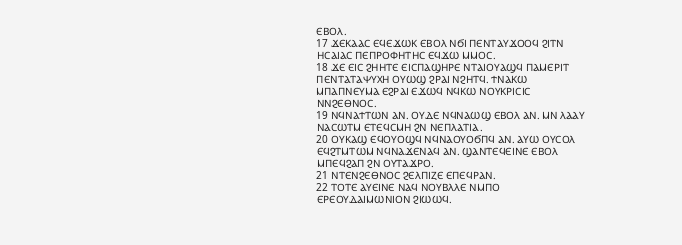ⲈⲂⲞⲖ.
17 ϪⲈⲔⲀⲀⲤ ⲈϤⲈϪⲰⲔ ⲈⲂⲞⲖ ⲚϬⲒ ⲠⲈⲚⲦⲀⲨϪⲞⲞϤ ϨⲒⲦⲚ ⲎⲤⲀⲒⲀⲤ ⲠⲈⲠⲢⲞⲪⲎⲦⲎⲤ ⲈϤϪⲰ ⲘⲘⲞⲤ.
18 ϪⲈ ⲈⲒⲤ ϨⲎⲎⲦⲈ ⲈⲒⲤⲠⲀϢⲎⲢⲈ ⲚⲦⲀⲒⲞⲨⲀϢϤ ⲠⲀⲘⲈⲢⲒⲦ ⲠⲈⲚⲦⲀⲦⲀⲮⲨⲬⲎ ⲞⲨⲰϢ ϨⲢⲀⲒ ⲚϨⲎⲦϤ. ϮⲚⲀⲔⲰ ⲘⲠⲀⲠⲚⲈⲨⲘⲀ ⲈϨⲢⲀⲒ ⲈϪⲰϤ ⲚϤⲔⲰ ⲚⲞⲨⲔⲢⲒⲤⲒⲤ ⲚⲚϨⲈⲐⲚⲞⲤ.
19 ⲚϤⲚⲀϮⲦⲰⲚ ⲀⲚ. ⲞⲨⲆⲈ ⲚϤⲚⲀⲰϢ ⲈⲂⲞⲖ ⲀⲚ. ⲘⲚ ⲖⲀⲀⲨ ⲚⲀⲤⲰⲦⲘ ⲈⲦⲈϤⲤⲘⲎ ϨⲚ ⲚⲈⲠⲖⲀⲦⲒⲀ.
20 ⲞⲨⲔⲀϢ ⲈϤⲞⲨⲞϢϤ ⲚϤⲚⲀⲞⲨⲞϬⲠϤ ⲀⲚ. ⲀⲨⲰ ⲞⲨⲤⲞⲖ ⲈϤϨⲦⲘⲦⲰⲘ ⲚϤⲚⲀϪⲈⲚⲀϤ ⲀⲚ. ϢⲀⲚⲦⲈϤⲈⲒⲚⲈ ⲈⲂⲞⲖ ⲘⲠⲈϤϨⲀⲠ ϨⲚ ⲞⲨⲦⲀϪⲢⲞ.
21 ⲚⲦⲈⲚϨⲈⲐⲚⲞⲤ ϨⲈⲖⲠⲒⲌⲈ ⲈⲠⲈϤⲢⲀⲚ.
22 ⲦⲞⲦⲈ ⲀⲨⲈⲒⲚⲈ ⲚⲀϤ ⲚⲞⲨⲂⲖⲖⲈ ⲚⲘⲠⲞ ⲈⲢⲈⲞⲨⲆⲀⲒⲘⲰⲚⲒⲞⲚ ϨⲒⲰⲰϤ.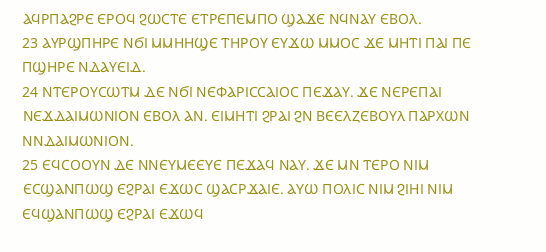ⲀϤⲢⲠⲀϨⲢⲈ ⲈⲢⲞϤ ϨⲰⲤⲦⲈ ⲈⲦⲢⲈⲠⲈⲘⲠⲞ ϢⲀϪⲈ ⲚϤⲚⲀⲨ ⲈⲂⲞⲖ.
23 ⲀⲨⲢϢⲠⲎⲢⲈ ⲚϬⲒ ⲘⲘⲎⲎϢⲈ ⲦⲎⲢⲞⲨ ⲈⲨϪⲰ ⲘⲘⲞⲤ ϪⲈ ⲘⲎⲦⲒ ⲠⲀⲒ ⲠⲈ ⲠϢⲎⲢⲈ ⲚⲆⲀⲨⲈⲒⲆ.
24 ⲚⲦⲈⲢⲞⲨⲤⲰⲦⲘ ⲆⲈ ⲚϬⲒ ⲚⲈⲪⲀⲢⲒⲤⲤⲀⲒⲞⲤ ⲠⲈϪⲀⲨ. ϪⲈ ⲚⲈⲢⲈⲠⲀⲒ ⲚⲈϪⲆⲀⲒⲘⲰⲚⲒⲞⲚ ⲈⲂⲞⲖ ⲀⲚ. ⲈⲒⲘⲎⲦⲒ ϨⲢⲀⲒ ϨⲚ ⲂⲈⲈⲖⲌⲈⲂⲞⲨⲖ ⲠⲀⲢⲬⲰⲚ ⲚⲚⲆⲀⲒⲘⲰⲚⲒⲞⲚ.
25 ⲈϤⲤⲞⲞⲨⲚ ⲆⲈ ⲚⲚⲈⲨⲘⲈⲈⲨⲈ ⲠⲈϪⲀϤ ⲚⲀⲨ. ϪⲈ ⲘⲚ ⲦⲈⲢⲞ ⲚⲒⲘ ⲈⲤϢⲀⲚⲠⲰϢ ⲈϨⲢⲀⲒ ⲈϪⲰⲤ ϢⲀⲤⲢϪⲀⲒⲈ. ⲀⲨⲰ ⲠⲞⲖⲒⲤ ⲚⲒⲘ ϨⲒⲎⲒ ⲚⲒⲘ ⲈϤϢⲀⲚⲠⲰϢ ⲈϨⲢⲀⲒ ⲈϪⲰϤ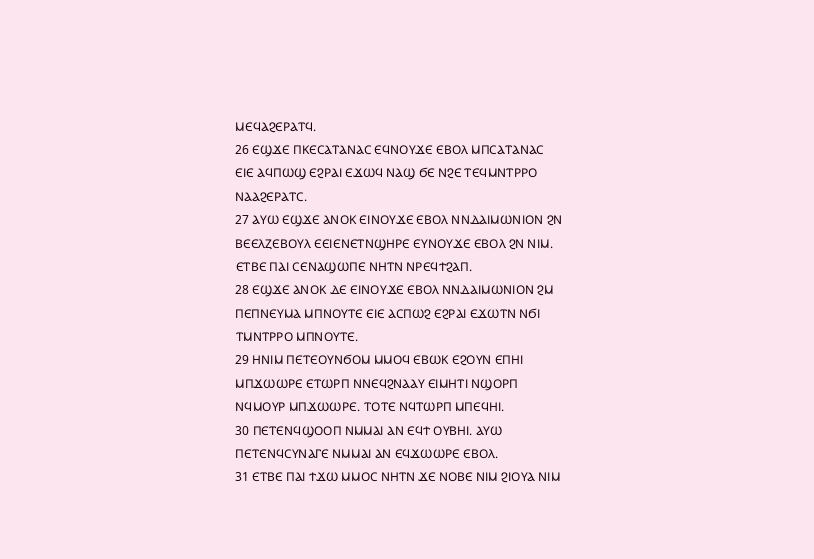ⲘⲈϤⲀϨⲈⲢⲀⲦϤ.
26 ⲈϢϪⲈ ⲠⲔⲈⲤⲀⲦⲀⲚⲀⲤ ⲈϤⲚⲞⲨϪⲈ ⲈⲂⲞⲖ ⲘⲠⲤⲀⲦⲀⲚⲀⲤ ⲈⲒⲈ ⲀϤⲠⲰϢ ⲈϨⲢⲀⲒ ⲈϪⲰϤ ⲚⲀϢ ϬⲈ ⲚϨⲈ ⲦⲈϤⲘⲚⲦⲢⲢⲞ ⲚⲀⲀϨⲈⲢⲀⲦⲤ.
27 ⲀⲨⲰ ⲈϢϪⲈ ⲀⲚⲞⲔ ⲈⲒⲚⲞⲨϪⲈ ⲈⲂⲞⲖ ⲚⲚⲆⲀⲒⲘⲰⲚⲒⲞⲚ ϨⲚ ⲂⲈⲈⲖⲌⲈⲂⲞⲨⲖ ⲈⲈⲒⲈⲚⲈⲦⲚϢⲎⲢⲈ ⲈⲨⲚⲞⲨϪⲈ ⲈⲂⲞⲖ ϨⲚ ⲚⲒⲘ. ⲈⲦⲂⲈ ⲠⲀⲒ ⲤⲈⲚⲀϢⲰⲠⲈ ⲚⲎⲦⲚ ⲚⲢⲈϤϮϨⲀⲠ.
28 ⲈϢϪⲈ ⲀⲚⲞⲔ ⲆⲈ ⲈⲒⲚⲞⲨϪⲈ ⲈⲂⲞⲖ ⲚⲚⲆⲀⲒⲘⲰⲚⲒⲞⲚ ϨⲘ ⲠⲈⲠⲚⲈⲨⲘⲀ ⲘⲠⲚⲞⲨⲦⲈ ⲈⲒⲈ ⲀⲤⲠⲰϨ ⲈϨⲢⲀⲒ ⲈϪⲰⲦⲚ ⲚϬⲒ ⲦⲘⲚⲦⲢⲢⲞ ⲘⲠⲚⲞⲨⲦⲈ.
29 ⲎⲚⲒⲘ ⲠⲈⲦⲈⲞⲨⲚϬⲞⲘ ⲘⲘⲞϤ ⲈⲂⲰⲔ ⲈϨⲞⲨⲚ ⲈⲠⲎⲒ ⲘⲠϪⲰⲰⲢⲈ ⲈⲦⲰⲢⲠ ⲚⲚⲈϤϨⲚⲀⲀⲨ ⲈⲒⲘⲎⲦⲒ ⲚϢⲞⲢⲠ ⲚϤⲘⲞⲨⲢ ⲘⲠϪⲰⲰⲢⲈ. ⲦⲞⲦⲈ ⲚϤⲦⲰⲢⲠ ⲘⲠⲈϤⲎⲒ.
30 ⲠⲈⲦⲈⲚϤϢⲞⲞⲠ ⲚⲘⲘⲀⲒ ⲀⲚ ⲈϤϮ ⲞⲨⲂⲎⲒ. ⲀⲨⲰ ⲠⲈⲦⲈⲚϤⲤⲨⲚⲀⲄⲈ ⲚⲘⲘⲀⲒ ⲀⲚ ⲈϤϪⲰⲰⲢⲈ ⲈⲂⲞⲖ.
31 ⲈⲦⲂⲈ ⲠⲀⲒ ϮϪⲰ ⲘⲘⲞⲤ ⲚⲎⲦⲚ ϪⲈ ⲚⲞⲂⲈ ⲚⲒⲘ ϨⲒⲞⲨⲀ ⲚⲒⲘ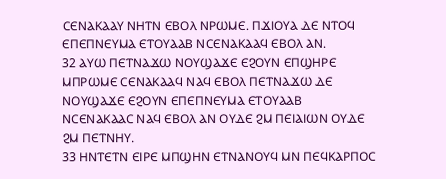ⲤⲈⲚⲀⲔⲀⲀⲨ ⲚⲎⲦⲚ ⲈⲂⲞⲖ ⲚⲢⲰⲘⲈ. ⲠϪⲒⲞⲨⲀ ⲆⲈ ⲚⲦⲞϤ ⲈⲠⲈⲠⲚⲈⲨⲘⲀ ⲈⲦⲞⲨⲀⲀⲂ ⲚⲤⲈⲚⲀⲔⲀⲀϤ ⲈⲂⲞⲖ ⲀⲚ.
32 ⲀⲨⲰ ⲠⲈⲦⲚⲀϪⲰ ⲚⲞⲨϢⲀϪⲈ ⲈϨⲞⲨⲚ ⲈⲠϢⲎⲢⲈ ⲘⲠⲢⲰⲘⲈ ⲤⲈⲚⲀⲔⲀⲀϤ ⲚⲀϤ ⲈⲂⲞⲖ ⲠⲈⲦⲚⲀϪⲰ ⲆⲈ ⲚⲞⲨϢⲀϪⲈ ⲈϨⲞⲨⲚ ⲈⲠⲈⲠⲚⲈⲨⲘⲀ ⲈⲦⲞⲨⲀⲀⲂ ⲚⲤⲈⲚⲀⲔⲀⲀⲤ ⲚⲀϤ ⲈⲂⲞⲖ ⲀⲚ ⲞⲨⲆⲈ ϨⲘ ⲠⲈⲒⲀⲒⲰⲚ ⲞⲨⲆⲈ ϨⲘ ⲠⲈⲦⲚⲎⲨ.
33 ⲎⲚⲦⲈⲦⲚ ⲈⲒⲢⲈ ⲘⲠϢⲎⲚ ⲈⲦⲚⲀⲚⲞⲨϤ ⲘⲚ ⲠⲈϤⲔⲀⲢⲠⲞⲤ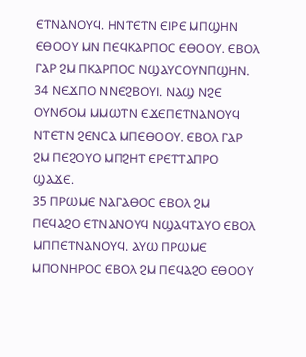ⲈⲦⲚⲀⲚⲞⲨϤ. ⲎⲚⲦⲈⲦⲚ ⲈⲒⲢⲈ ⲘⲠϢⲎⲚ ⲈⲐⲞⲞⲨ ⲘⲚ ⲠⲈϤⲔⲀⲢⲠⲞⲤ ⲈⲐⲞⲞⲨ. ⲈⲂⲞⲖ ⲄⲀⲢ ϨⲘ ⲠⲔⲀⲢⲠⲞⲤ ⲚϢⲀⲨⲤⲞⲨⲚⲠϢⲎⲚ.
34 ⲚⲈϪⲠⲞ ⲚⲚⲈϨⲂⲞⲨⲒ. ⲚⲀϢ ⲚϨⲈ ⲞⲨⲚϬⲞⲘ ⲘⲘⲰⲦⲚ ⲈϪⲈⲠⲈⲦⲚⲀⲚⲞⲨϤ ⲚⲦⲈⲦⲚ ϨⲈⲚⲤⲀ ⲘⲠⲈⲐⲞⲞⲨ. ⲈⲂⲞⲖ ⲄⲀⲢ ϨⲘ ⲠⲈϨⲞⲨⲞ ⲘⲠϨⲎⲦ ⲈⲢⲈⲦⲦⲀⲠⲢⲞ ϢⲀϪⲈ.
35 ⲠⲢⲰⲘⲈ ⲚⲀⲄⲀⲐⲞⲤ ⲈⲂⲞⲖ ϨⲘ ⲠⲈϤⲀϨⲞ ⲈⲦⲚⲀⲚⲞⲨϤ ⲚϢⲀϤⲦⲀⲨⲞ ⲈⲂⲞⲖ ⲘⲠⲠⲈⲦⲚⲀⲚⲞⲨϤ. ⲀⲨⲰ ⲠⲢⲰⲘⲈ ⲘⲠⲞⲚⲎⲢⲞⲤ ⲈⲂⲞⲖ ϨⲘ ⲠⲈϤⲀϨⲞ ⲈⲐⲞⲞⲨ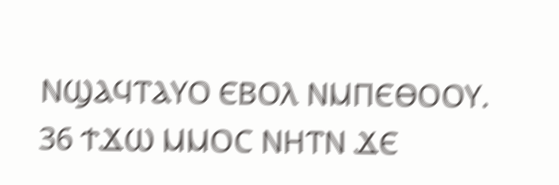ⲚϢⲀϤⲦⲀⲨⲞ ⲈⲂⲞⲖ ⲚⲘⲠⲈⲐⲞⲞⲨ.
36 ϮϪⲰ ⲘⲘⲞⲤ ⲚⲎⲦⲚ ϪⲈ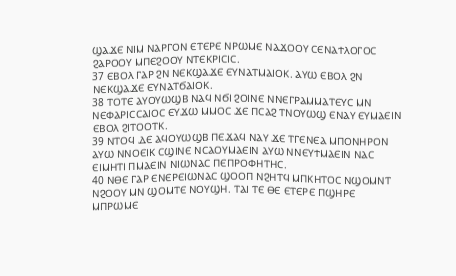ϢⲀϪⲈ ⲚⲒⲘ ⲚⲀⲢⲄⲞⲚ ⲈⲦⲈⲢⲈ ⲚⲢⲰⲘⲈ ⲚⲀϪⲞⲞⲨ ⲤⲈⲚⲀϮⲖⲞⲄⲞⲤ ϨⲀⲢⲞⲞⲨ ⲘⲠⲈϨⲞⲞⲨ ⲚⲦⲈⲔⲢⲒⲤⲒⲤ.
37 ⲈⲂⲞⲖ ⲄⲀⲢ ϨⲚ ⲚⲈⲔϢⲀϪⲈ ⲈⲨⲚⲀⲦⲘⲀⲒⲞⲔ. ⲀⲨⲰ ⲈⲂⲞⲖ ϨⲚ ⲚⲈⲔϢⲀϪⲈ ⲈⲨⲚⲀⲦϬⲀⲒⲞⲔ.
38 ⲦⲞⲦⲈ ⲀⲨⲞⲨⲰϢⲂ ⲚⲀϤ ⲚϬⲒ ϨⲞⲒⲚⲈ ⲚⲚⲈⲄⲢⲀⲘⲘⲀⲦⲈⲨⲤ ⲘⲚ ⲚⲈⲪⲀⲢⲒⲤⲤⲀⲒⲞⲤ ⲈⲨϪⲰ ⲘⲘⲞⲤ ϪⲈ ⲠⲤⲀϨ ⲦⲚⲞⲨⲰϢ ⲈⲚⲀⲨ ⲈⲨⲘⲀⲈⲒⲚ ⲈⲂⲞⲖ ϨⲒⲦⲞⲞⲦⲔ.
39 ⲚⲦⲞϤ ⲆⲈ ⲀϤⲞⲨⲰϢⲂ ⲠⲈϪⲀϤ ⲚⲀⲨ ϪⲈ ⲦⲄⲈⲚⲈⲀ ⲘⲠⲞⲚⲎⲢⲞⲚ ⲀⲨⲰ ⲚⲚⲞⲈⲒⲔ ⲤϢⲒⲚⲈ ⲚⲤⲀⲞⲨⲘⲀⲈⲒⲚ ⲀⲨⲰ ⲚⲚⲈⲨϮⲘⲀⲈⲒⲚ ⲚⲀⲤ ⲈⲒⲘⲎⲦⲒ ⲠⲘⲀⲈⲒⲚ ⲚⲒⲰⲚⲀⲤ ⲠⲈⲠⲢⲞⲪⲎⲦⲎⲤ.
40 ⲚⲐⲈ ⲄⲀⲢ ⲈⲚⲈⲢⲈⲒⲰⲚⲀⲤ ϢⲞⲞⲠ ⲚϨⲎⲦϤ ⲘⲠⲔⲎⲦⲞⲤ ⲚϢⲞⲘⲚⲦ ⲚϨⲞⲞⲨ ⲘⲚ ϢⲞⲘⲦⲈ ⲚⲞⲨϢⲎ. ⲦⲀⲒ ⲦⲈ ⲐⲈ ⲈⲦⲈⲢⲈ ⲠϢⲎⲢⲈ ⲘⲠⲢⲰⲘⲈ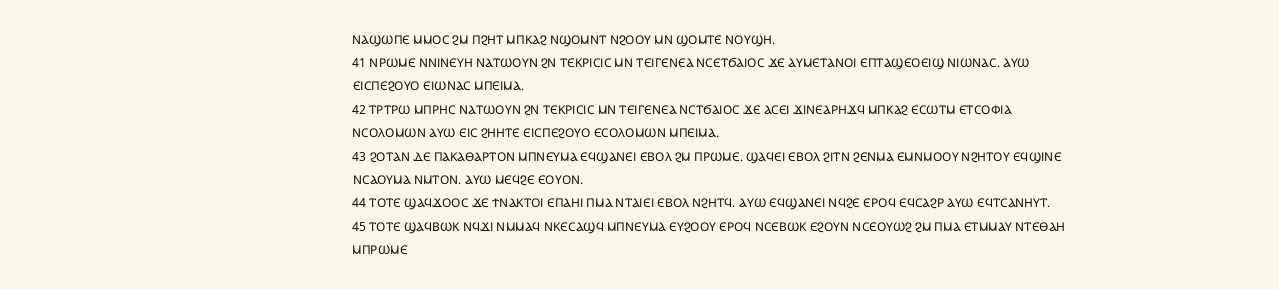ⲚⲀϢⲰⲠⲈ ⲘⲘⲞⲤ ϨⲘ ⲠϨⲎⲦ ⲘⲠⲔⲀϨ ⲚϢⲞⲘⲚⲦ ⲚϨⲞⲞⲨ ⲘⲚ ϢⲞⲘⲦⲈ ⲚⲞⲨϢⲎ.
41 ⲚⲢⲰⲘⲈ ⲚⲚⲒⲚⲈⲨⲎ ⲚⲀⲦⲰⲞⲨⲚ ϨⲚ ⲦⲈⲔⲢⲒⲤⲒⲤ ⲘⲚ ⲦⲈⲒⲄⲈⲚⲈⲀ ⲚⲤⲈⲦϬⲀⲒⲞⲤ ϪⲈ ⲀⲨⲘⲈⲦⲀⲚⲞⲒ ⲈⲠⲦⲀϢⲈⲞⲈⲒϢ ⲚⲒⲰⲚⲀⲤ. ⲀⲨⲰ ⲈⲒⲤⲠⲈϨⲞⲨⲞ ⲈⲒⲰⲚⲀⲤ ⲘⲠⲈⲒⲘⲀ.
42 ⲦⲢⲦⲢⲰ ⲘⲠⲢⲎⲤ ⲚⲀⲦⲰⲞⲨⲚ ϨⲚ ⲦⲈⲔⲢⲒⲤⲒⲤ ⲘⲚ ⲦⲈⲒⲄⲈⲚⲈⲀ ⲚⲤⲦϬⲀⲒⲞⲤ ϪⲈ ⲀⲤⲈⲒ ϪⲒⲚⲈⲀⲢⲎϪϤ ⲘⲠⲔⲀϨ ⲈⲤⲰⲦⲘ ⲈⲦⲤⲞⲪⲒⲀ ⲚⲤⲞⲖⲞⲘⲰⲚ ⲀⲨⲰ ⲈⲒⲤ ϨⲎⲎⲦⲈ ⲈⲒⲤⲠⲈϨⲞⲨⲞ ⲈⲤⲞⲖⲞⲘⲰⲚ ⲘⲠⲈⲒⲘⲀ.
43 ϨⲞⲦⲀⲚ ⲆⲈ ⲠⲀⲔⲀⲐⲀⲢⲦⲞⲚ ⲘⲠⲚⲈⲨⲘⲀ ⲈϤϢⲀⲚⲈⲒ ⲈⲂⲞⲖ ϨⲘ ⲠⲢⲰⲘⲈ. ϢⲀϤⲈⲒ ⲈⲂⲞⲖ ϨⲒⲦⲚ ϨⲈⲚⲘⲀ ⲈⲘⲚⲘⲞⲞⲨ ⲚϨⲎⲦⲞⲨ ⲈϤϢⲒⲚⲈ ⲚⲤⲀⲞⲨⲘⲀ ⲚⲘⲦⲞⲚ. ⲀⲨⲰ ⲘⲈϤϨⲈ ⲈⲞⲨⲞⲚ.
44 ⲦⲞⲦⲈ ϢⲀϤϪⲞⲞⲤ ϪⲈ ϮⲚⲀⲔⲦⲞⲒ ⲈⲠⲀⲎⲒ ⲠⲘⲀ ⲚⲦⲀⲒⲈⲒ ⲈⲂⲞⲖ ⲚϨⲎⲦϤ. ⲀⲨⲰ ⲈϤϢⲀⲚⲈⲒ ⲚϤϨⲈ ⲈⲢⲞϤ ⲈϤⲤⲀϨⲢ ⲀⲨⲰ ⲈϤⲦⲤⲀⲚⲎⲨⲦ.
45 ⲦⲞⲦⲈ ϢⲀϤⲂⲰⲔ ⲚϤϪⲒ ⲚⲘⲘⲀϤ ⲚⲔⲈⲤⲀϢϤ ⲘⲠⲚⲈⲨⲘⲀ ⲈⲨϨⲞⲞⲨ ⲈⲢⲞϤ ⲚⲤⲈⲂⲰⲔ ⲈϨⲞⲨⲚ ⲚⲤⲈⲞⲨⲰϨ ϨⲘ ⲠⲘⲀ ⲈⲦⲘⲘⲀⲨ ⲚⲦⲈⲐⲀⲎ ⲘⲠⲢⲰⲘⲈ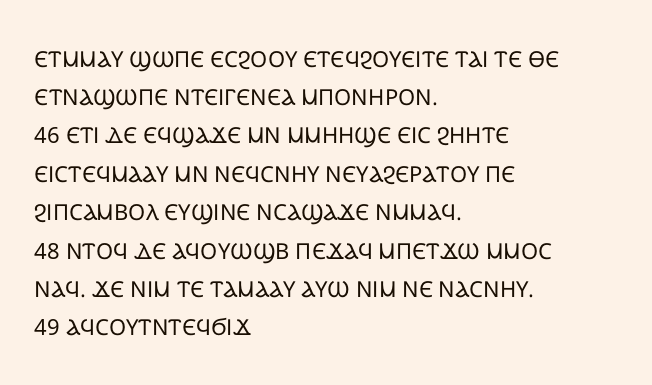ⲈⲦⲘⲘⲀⲨ ϢⲰⲠⲈ ⲈⲤϨⲞⲞⲨ ⲈⲦⲈϤϨⲞⲨⲈⲒⲦⲈ ⲦⲀⲒ ⲦⲈ ⲐⲈ ⲈⲦⲚⲀϢⲰⲠⲈ ⲚⲦⲈⲒⲄⲈⲚⲈⲀ ⲘⲠⲞⲚⲎⲢⲞⲚ.
46 ⲈⲦⲒ ⲆⲈ ⲈϤϢⲀϪⲈ ⲘⲚ ⲘⲘⲎⲎϢⲈ ⲈⲒⲤ ϨⲎⲎⲦⲈ ⲈⲒⲤⲦⲈϤⲘⲀⲀⲨ ⲘⲚ ⲚⲈϤⲤⲚⲎⲨ ⲚⲈⲨⲀϨⲈⲢⲀⲦⲞⲨ ⲠⲈ ϨⲒⲠⲤⲀⲘⲂⲞⲖ ⲈⲨϢⲒⲚⲈ ⲚⲤⲀϢⲀϪⲈ ⲚⲘⲘⲀϤ.
48 ⲚⲦⲞϤ ⲆⲈ ⲀϤⲞⲨⲰϢⲂ ⲠⲈϪⲀϤ ⲘⲠⲈⲦϪⲰ ⲘⲘⲞⲤ ⲚⲀϤ. ϪⲈ ⲚⲒⲘ ⲦⲈ ⲦⲀⲘⲀⲀⲨ ⲀⲨⲰ ⲚⲒⲘ ⲚⲈ ⲚⲀⲤⲚⲎⲨ.
49 ⲀϤⲤⲞⲨⲦⲚⲦⲈϤϬⲒϪ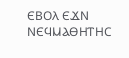ⲈⲂⲞⲖ ⲈϪⲚ ⲚⲈϤⲘⲀⲐⲎⲦⲎⲤ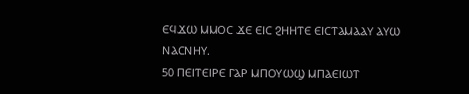ⲈϤϪⲰ ⲘⲘⲞⲤ ϪⲈ ⲈⲒⲤ ϨⲎⲎⲦⲈ ⲈⲒⲤⲦⲀⲘⲀⲀⲨ ⲀⲨⲰ ⲚⲀⲤⲚⲎⲨ.
50 ⲠⲈⲒⲦⲈⲒⲢⲈ ⲄⲀⲢ ⲘⲠⲞⲨⲰϢ ⲘⲠⲀⲈⲒⲰⲦ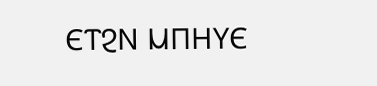ⲈⲦϨⲚ ⲘⲠⲎⲨⲈ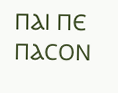ⲠⲀⲒ ⲠⲈ ⲠⲀⲤⲞⲚ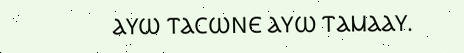ⲀⲨⲰ ⲦⲀⲤⲰⲚⲈ ⲀⲨⲰ ⲦⲀⲘⲀⲀⲨ.